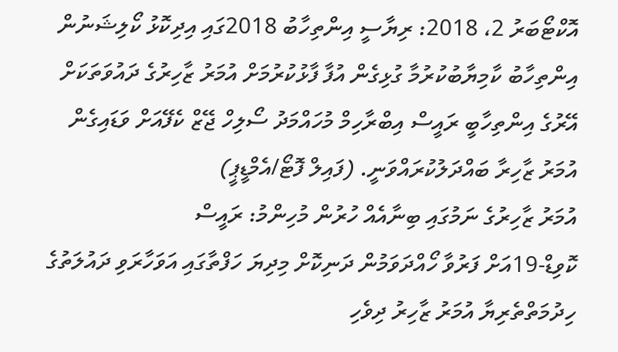އޮކްޓޯބަރު 2، 2018: ރިޔާސީ އިންތިހާބު 2018ގައި އިދިކޮޅު ކޯލިޝަނުން އިންތިހާބު ކާމިޔާބުކުރުމާ ގުޅިގެން އުފާ ފާޅުކުރުމަށް އުމަރު ޒާހިރުގެ ދައުވަތަކަށް އޭރުގެ އިންތިހާބީ ރައީސް އިބްރާހިމް މުހައްމަދު ސޯލިހް ޖޭޒް ކެފޭއަށް ވަޑައިގެން އުމަރު ޒާހިރާ ބައްދަލުކުރައްވަނީ. (ފައިލް ފޮޓޯ/އެމްޑީޕީ)
އުމަރު ޒާހިރުގެ ނަމުގައި ބިނާއެއް ހުރުން މުހިންމު: ރައީސް
ކޮވިޑް-19އަށް ފަރުވާ ހޯއްދަވަމުން ދަނިކޮށް މިދިޔަ ހަފްތާގައި އަވަހާރަވި ދައުލަތުގެ ހިދުމަތްތެރިޔާ އުމަރު ޒާހިރު ދިވެހި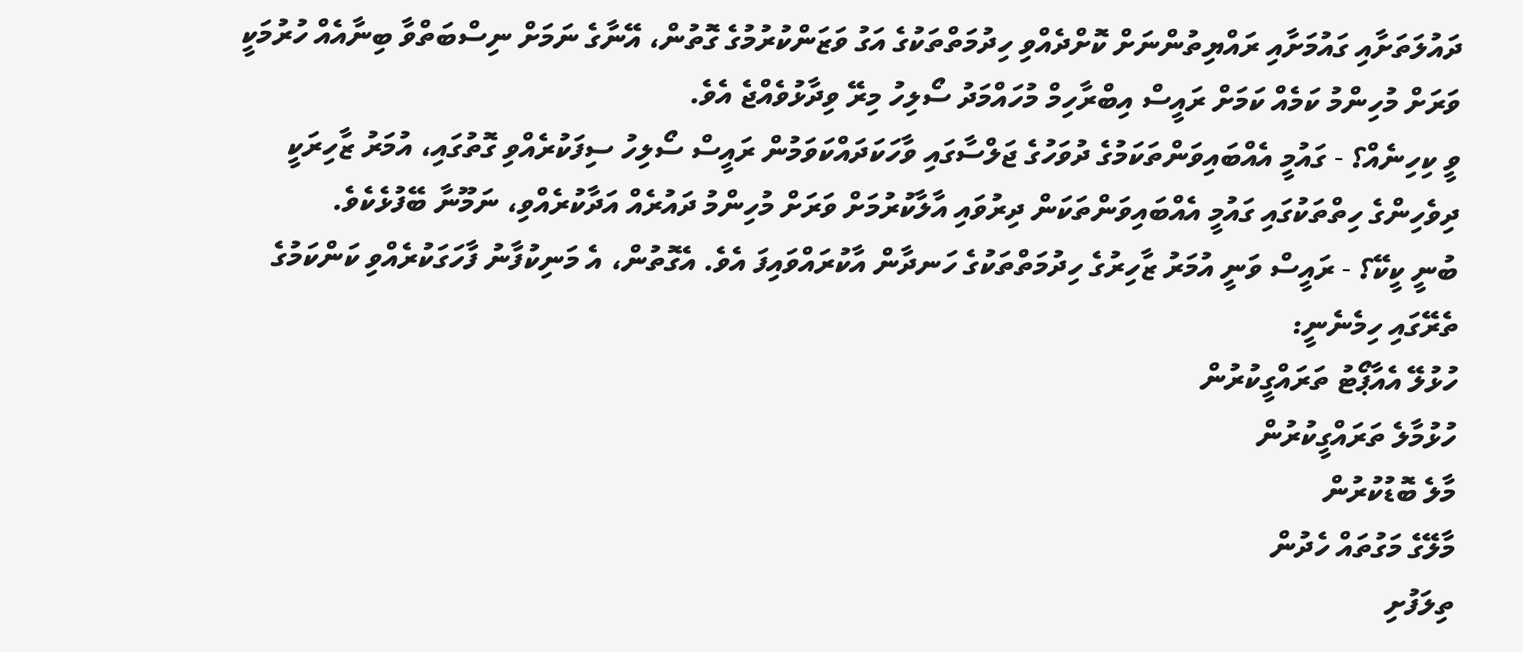ދައުލަތަށާއި ގައުމަށާއި ރައްޔިތުންނަށް ކޮށްދެއްވި ހިދުމަތްތަކުގެ އަގު ވަޒަންކުރުމުގެ ގޮތުން، އޭނާގެ ނަމަށް ނިސްބަތްވާ ބިނާއެއް ހުރުމަކީ ވަރަށް މުހިންމު ކަމެއް ކަމަށް ރައީސް އިބްރާހިމް މުހައްމަދު ސޯލިހު މިރޭ ވިދާޅުވެއްޖެ އެވެ.
ވީ ކިހިނެއް؟ - ގައުމީ އެއްބައިވަންތަކަމުގެ ދުވަހުގެ ޖަލްސާގައި ވާހަކަދައްކަވަމުން ރައީސް ސޯލިހު ސިފަކުރެއްވި ގޮތުގައި، އުމަރު ޒާހިރަކީ ދިވެހިންގެ ހިތްތަކުގައި ގައުމީ އެއްބައިވަންތަކަން ދިރުވައި އާލާކުރުމަށް ވަރަށް މުހިންމު ދައުރެއް އަދާކުރެއްވި، ނަމޫނާ ބޭފުޅެކެވެ.
ބުނީ ކީކޭ؟ - ރައީސް ވަނީ އުމަރު ޒާހިރުގެ ހިދުމަތްތަކުގެ ހަނދާން އާކުރައްވައިފަ އެވެ. އެގޮތުން، އެ މަނިކުފާނު ފާހަގަކުރެއްވި ކަންކަމުގެ ތެރޭގައި ހިމެނެނީ:
ހުޅުލޭ އެއާޕޯޓު ތަރައްގީކުރުން
ހުޅުމާލެ ތަރައްގީކުރުން
މާލެ ބޮޑުކުރުން
މާލޭގެ މަގުތައް ހެދުން
ތިލަފުށި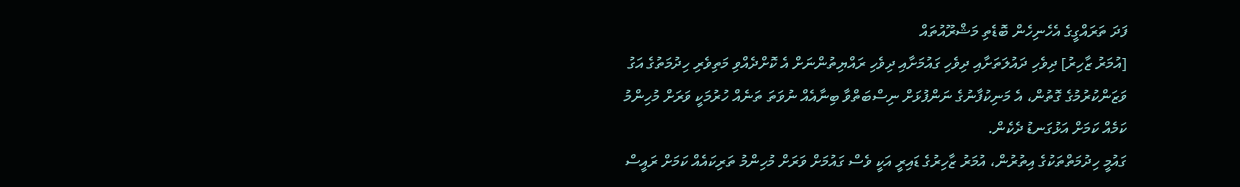ފަދަ ތަރައްގީގެ އެހެނިހެން ބޮޑެތި މަޝްރޫއުތައް
[އުމަރު ޒާހިރު] ދިވެހި ދައުލަތަށާއި ދިވެހި ގައުމަށާއި ދިވެހި ރައްޔިތުންނަށް އެ ކޮށްދެއްވި މަތިވެރި ހިދުމަތުގެ އަގު ވަޒަންކުރުމުގެ ގޮތުން، އެ މަނިކުފާނުގެ ނަންފުޅަށް ނިސްބަތްވާ ބިނާއެއް ނުވަތަ ތަނެއް ހުރުމަކީ ވަރަށް މުހިންމު ކަމެއް ކަމަށް އަޅުގަނޑު ދެކެން.
ގައުމީ ހިދުމަތްތަކުގެ އިތުރުން، އުމަރު ޒާހިރުގެ ޑައިރީ އަކީ ވެސް ގައުމަށް ވަރަށް މުހިންމު ތަރިކައެއް ކަމަށް ރައީސް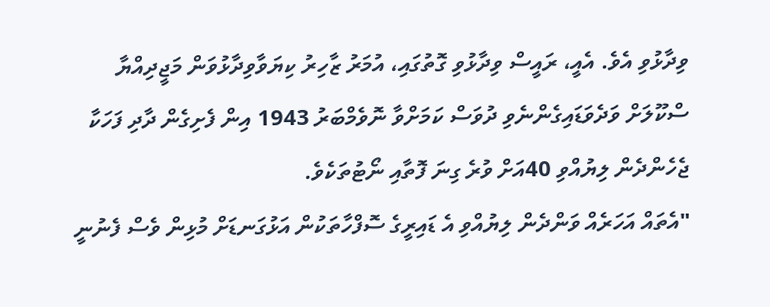ވިދާޅުވި އެވެ. އެއީ، ރައީސް ވިދާޅުވި ގޮތުގައި، އުމަރު ޒާހިރު ކިޔަވާވިދާޅުވަން މަޖީދިއްޔާ ސްކޫލަށް ވަދެވަޑައިގެންނެވި ދުވަސް ކަމަށްވާ ނޮވެމްބަރު 1943 އިން ފެށިގެން ދާދި ފަހަކާ ޖެހެންދެން ލިޔުއްވި 40އަށް ވުރެ ގިނަ ފޮތާއި ނޯޓުތަކެވެ.
"އެތައް އަހަރެއް ވަންދެން ލިޔުއްވި އެ ޑައިރީގެ ސޮފްހާތަކުން އަޅުގަނޑަށް މުޅިން ވެސް ފެނުނީ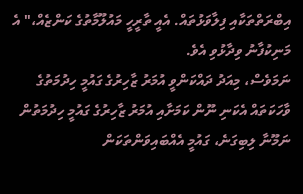އިބްރަތްތަކާއި ފިލާވަޅުތައް. އެއީ ތާރީހީ މައުލޫމާތުގެ ކަންޒެއް،" އެ މަނިކުފާނު ވިދާޅުވި އެވެ.
ނަމަވެސް، މިއަދު ދައްކަންވީ އުމަރު ޒާހިރުގެ ގައުމީ ހިދުމަތުގެ ވާހަކަތައް އެކަނި ނޫން ކަމަށާއި އުމަރު ޒާހިރުގެ ގައުމީ ހިދުމަތުން ނަމޫނާ ލިބިގަނެ، ގައުމީ އެއްބައިވަންތަކަން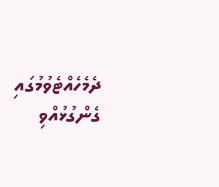ދެމެހެއްޓެވުމުގައި ގެންގުޅުއްވި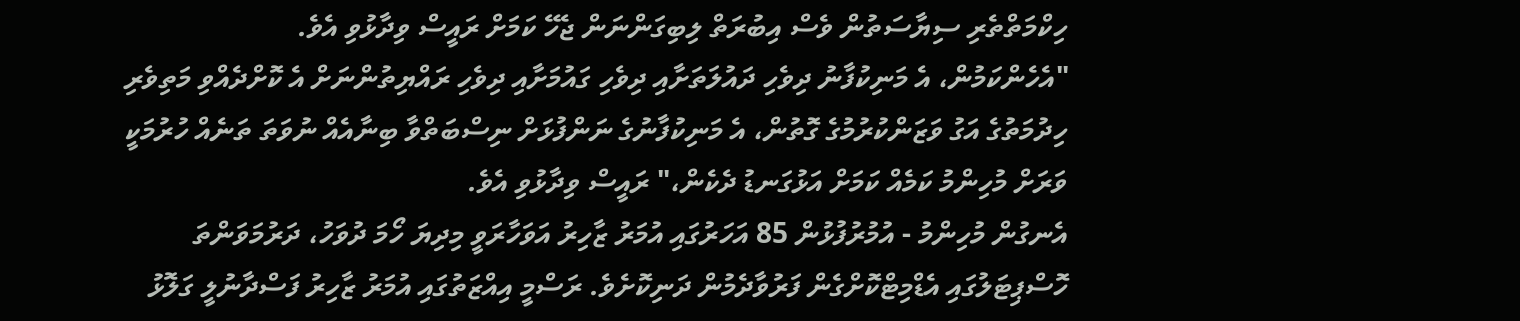ހިކްމަތްތެރި ސިޔާސަތުން ވެސް އިބުރަތް ލިބިގަންނަން ޖެހޭ ކަމަށް ރައީސް ވިދާޅުވި އެވެ.
"އެހެންކަމުން، އެ މަނިކުފާނު ދިވެހި ދައުލަތަށާއި ދިވެހި ގައުމަށާއި ދިވެހި ރައްޔިތުންނަށް އެ ކޮށްދެއްވި މަތިވެރި ހިދުމަތުގެ އަގު ވަޒަންކުރުމުގެ ގޮތުން، އެ މަނިކުފާނުގެ ނަންފުޅަށް ނިސްބަތްވާ ބިނާއެއް ނުވަތަ ތަނެއް ހުރުމަކީ ވަރަށް މުހިންމު ކަމެއް ކަމަށް އަޅުގަނޑު ދެކެން،" ރައީސް ވިދާޅުވި އެވެ.
އެނގުން މުހިންމު - އުމުރުފުޅުން 85 އަހަރުގައި އުމަރު ޒާހިރު އަވަހާރަވީ މިދިޔަ ހޯމަ ދުވަހު، ދަރުމަވަންތަ ހޮސްޕިޓަލުގައި އެޑްމިޓްކޮށްގެން ފަރުވާދެމުން ދަނިކޮށެވެ. ރަސްމީ އިއްޒަތުގައި އުމަރު ޒާހިރު ފަސްދާނުލީ ގަލޮޅު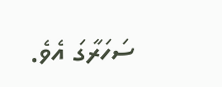ސަހަރާގަ އެވެ.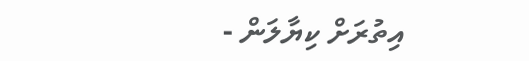އިތުރަށް ކިޔާލަން -